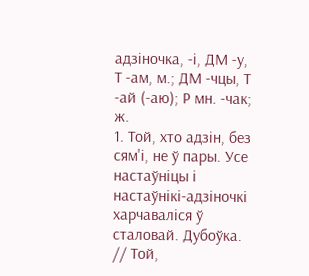адзіночка, -і, ДМ -у, Т -ам, м.; ДМ -чцы, Т -ай (-аю); Р мн. -чак; ж.
1. Той, хто адзін, без сям'і, не ў пары. Усе настаўніцы і настаўнікі-адзіночкі харчаваліся ў сталовай. Дубоўка.
// Той,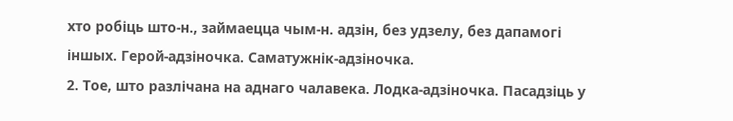хто робіць што-н., займаецца чым-н. адзін, без удзелу, без дапамогі іншых. Герой-адзіночка. Саматужнік-адзіночка.
2. Тое, што разлічана на аднаго чалавека. Лодка-адзіночка. Пасадзіць у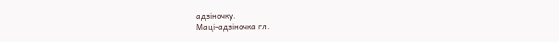адзіночку.
Маці-адзіночка гл.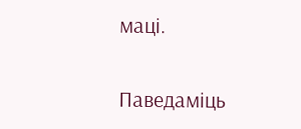маці.

Паведаміць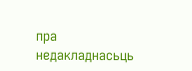пра недакладнасьць